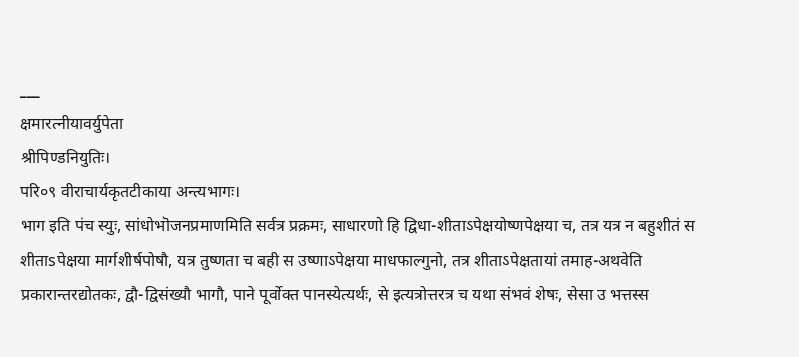___
क्षमारत्नीयावर्युपेता
श्रीपिण्डनियुतिः।
परि०९ वीराचार्यकृतटीकाया अन्त्यभागः।
भाग इति पंच स्युः, सांधोभॊजनप्रमाणमिति सर्वत्र प्रक्रमः, साधारणो हि द्विधा-शीताऽपेक्षयोष्णपेक्षया च, तत्र यत्र न बहुशीतं स शीताsपेक्षया मार्गशीर्षपोषौ, यत्र तुष्णता च बही स उष्णाऽपेक्षया माधफाल्गुनो, तत्र शीताऽपेक्षतायां तमाह-अथवेति प्रकारान्तरद्योतकः, द्वौ-द्विसंख्यौ भागौ, पाने पूर्वोक्त पानस्येत्यर्थः, से इत्यत्रोत्तरत्र च यथा संभवं शेषः, सेसा उ भत्तस्स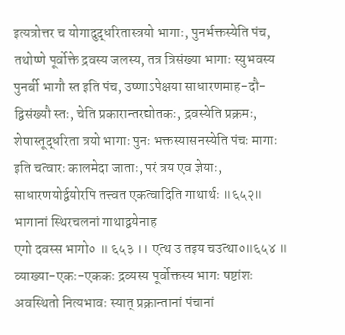इत्यत्रोत्तर च योगादुद्धरितास्त्रयो भागाः, पुनर्भक्तस्येति पंच, तथोष्णे पूर्वोक्ते द्रवस्य जलस्य, तत्र त्रिसंख्या भागाः स्युभवस्य पुनर्बी भागौ स्त इति पंच, उष्णाऽपेक्षया साधारणमाह-दौ-द्विसंख्यौ स्तः, चेति प्रकारान्तरद्योतकः, द्रवस्येति प्रक्रमः, शेषास्तूद्धरिता त्रयो भागाः पुनः भक्तस्यासनस्येति पंचः मागाः इति चत्वारः कालमेदा जाताः, परं त्रय एव ज्ञेयाः, साधारणयोर्द्वयोरपि तत्त्वत एकत्वादिति गाथार्थः ॥६५२॥ भागानां स्थिरचलनां गाथाद्वयेनाह
एगो दवस्स भागो० ॥ ६५३ ।। एत्थ उ तइय चउत्था०॥६५४ ॥ व्याख्या-एकः-एककः द्रव्यस्य पूर्वोक्तस्य भागः षष्टांशः अवस्थितो नित्यभावः स्यात् प्रक्रान्तानां पंचानां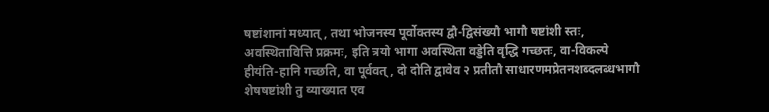षष्टांशानां मध्यात् , तथा भोजनस्य पूर्वोक्तस्य द्वौ-द्विसंख्यौ भागौ षष्टांशी स्तः, अवस्थितावित्ति प्रक्रमः, इति त्रयो भागा अवस्थिता वड्डेति वृद्धि गच्छतः, वा-विकल्पे हीयंति-हानि गच्छति, वा पूर्ववत् , दो दोति द्वावेव २ प्रतीतौ साधारणमप्रेतनशब्दलब्धभागौ शेषषष्टांशी तु व्याख्यात एव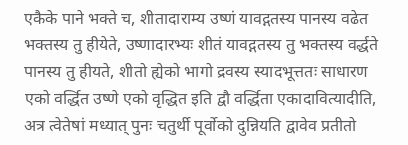एकैके पाने भक्ते च, शीतादाराम्य उष्णं यावद्गतस्य पानस्य वढेत भक्तस्य तु हीयेते, उष्णादारभ्यः शीतं यावद्गतस्य तु भक्तस्य वर्द्धते पानस्य तु हीयते, शीतो ह्येको भागो द्रवस्य स्यादभूत्ततः साधारण एको वर्द्धित उष्णे एको वृद्धित इति द्वौ वर्द्धिता एकादावित्यादीति, अत्र त्वेतेषां मध्यात् पुनः चतुर्थी पूर्वोको दुन्नियति द्वावेव प्रतीतो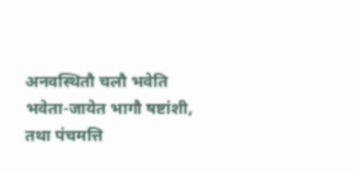अनवस्थितौ चलौ भवेति भवेता-जायेत भागौ षष्टांशी, तथा पंचमत्ति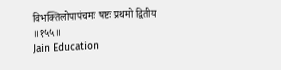विभक्तिलोपापंचमः षष्टः प्रथमो द्वितीय
॥१५५॥
Jain Education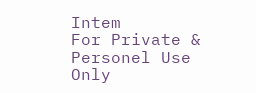Intem
For Private & Personel Use Only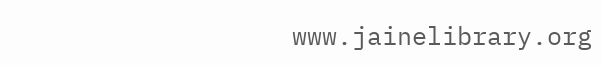www.jainelibrary.org